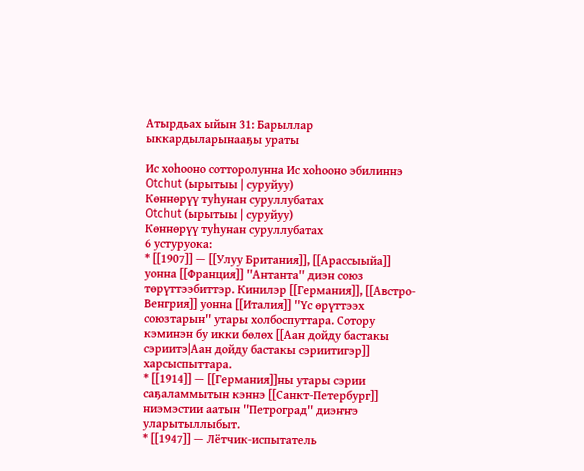Атырдьах ыйын 31: Барыллар ыккардыларынааҕы ураты

Ис хоһооно сотторолунна Ис хоһооно эбилиннэ
Otchut (ырытыы | суруйуу)
Көннөрүү туһунан суруллубатах
Otchut (ырытыы | суруйуу)
Көннөрүү туһунан суруллубатах
6 устуруока:
* [[1907]] — [[Улуу Британия]], [[Арассыыйа]] уонна [[Франция]] ''Антанта'' диэн союз төрүттээбиттэр. Кинилэр [[Германия]], [[Австро-Венгрия]] уонна [[Италия]] ''Үс өрүттээх союзтарын'' утары холбоспуттара. Сотору кэминэн бу икки бөлөх [[Аан дойду бастакы сэриитэ|Аан дойду бастакы сэриитигэр]] харсыспыттара.
* [[1914]] — [[Германия]]ны утары сэрии саҕаламмытын кэннэ [[Санкт-Петербург]] ниэмэстии аатын ''Петроград'' диэҥҥэ уларытыллыбыт.
* [[1947]] — Лётчик-испытатель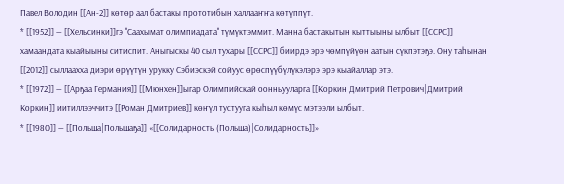Павел Володин [[Ан-2]] көтөр аал бастакы прототибын халлааҥҥа көтүппүт.
* [[1952]] — [[Хельсинки]]гэ ''Саахымат олимпиадата'' түмүктэммит. Манна бастакытын кыттыыны ылбыт [[ССРС]] хамаандата кыайыыны ситиспит. Аныгыскы 40 сыл тухары [[ССРС]] биирдэ эрэ чөмпүйүөн аатын сүкпэтэҕэ. Ону таһынан [[2012]] сыллаахха диэри өрүүтүн урукку Сэбиэскэй сойуус өрөспүүбүлүкэлэрэ эрэ кыайаллар этэ.
* [[1972]] — [[Арҕаа Германия]] [[Мюнхен]]ыгар Олимпийскай оонньууларга [[Коркин Дмитрий Петрович|Дмитрий Коркин]] иитиллээччитэ [[Роман Дмитриев]] көҥүл тустууга кыһыл көмүс мэтээли ылбыт.
* [[1980]] — [[Польша|Польшаҕа]] «[[Солидарность (Польша)|Солидарность]]»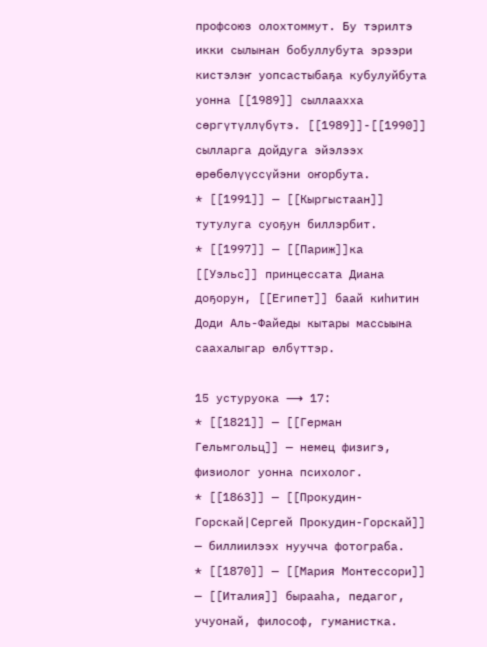профсоюз олохтоммут. Бу тэрилтэ икки сылынан бобуллубута эрээри кистэлэҥ уопсастыбаҕа кубулуйбута уонна [[1989]] сыллаахха сөргүтүллүбүтэ. [[1989]]-[[1990]] сылларга дойдуга эйэлээх өрөбөлүүссүйэни оҥорбута.
* [[1991]] — [[Кыргыстаан]] тутулуга суоҕун биллэрбит.
* [[1997]] — [[Париж]]ка [[Уэльс]] принцессата Диана доҕорун, [[Египет]] баай киһитин Доди Аль-Файеды кытары массыына саахалыгар өлбүттэр.

15 устуруока ⟶ 17:
* [[1821]] — [[Герман Гельмгольц]] — немец физигэ, физиолог уонна психолог.
* [[1863]] — [[Прокудин-Горскай|Сергей Прокудин-Горскай]] — биллиилээх нуучча фотограба.
* [[1870]] — [[Мария Монтессори]] — [[Италия]] бырааһа, педагог, учуонай, философ, гуманистка.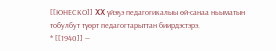[[ЮНЕСКО]] XX үйэҕэ педагогикалыы өй-санаа ньыматын тобулбут түөрт педагогтарыттан биирдэстэрэ.
* [[1940]] —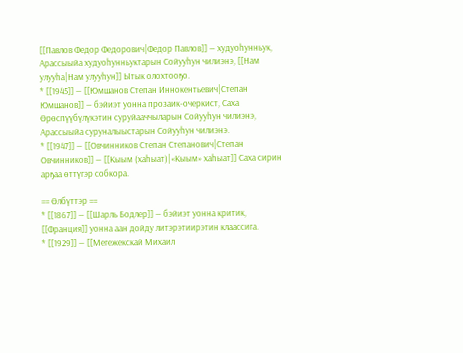[[Павлов Федор Федорович|Федор Павлов]] — худуоһунньук, Арассыыйа худуоһунньуктарын Сойууһун чилиэнэ, [[Нам улууһа|Нам улууһун]] Ытык олохтооҕо.
* [[1945]] — [[Юмшанов Степан Иннокентьевич|Степан Юмшанов]] — бэйиэт уонна прозаик-очеркист, Саха Өрөспүүбүлүкэтин суруйааччыларын Сойууһун чилиэнэ, Арассыыйа суруналыыстарын Сойууһун чилиэнэ.
* [[1947]] — [[Овчинников Степан Степанович|Степан Овчинников]] — [[Кыым (хаһыат)|«Кыым» хаһыат]] Саха сирин арҕаа өттүгэр собкора.

== Өлбүттэр ==
* [[1867]] — [[Шарль Бодлер]] — бэйиэт уонна критик, [[Франция]] уонна аан дойду литэрэтиирэтин клаассига.
* [[1929]] — [[Мегежекскай Михаил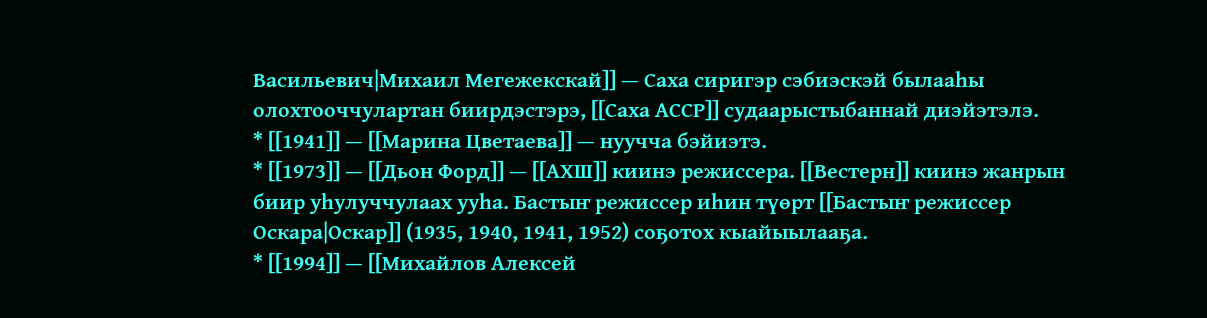Васильевич|Михаил Мегежекскай]] — Саха сиригэр сэбиэскэй былааһы олохтооччулартан биирдэстэрэ, [[Саха АССР]] судаарыстыбаннай диэйэтэлэ.
* [[1941]] — [[Марина Цветаева]] — нуучча бэйиэтэ.
* [[1973]] — [[Дьон Форд]] — [[АХШ]] киинэ режиссера. [[Вестерн]] киинэ жанрын биир уhулуччулаах ууhа. Бастыҥ режиссер иhин түөрт [[Бастыҥ режиссер Оскара|Оскар]] (1935, 1940, 1941, 1952) соҕотох кыайыылааҕа.
* [[1994]] — [[Михайлов Алексей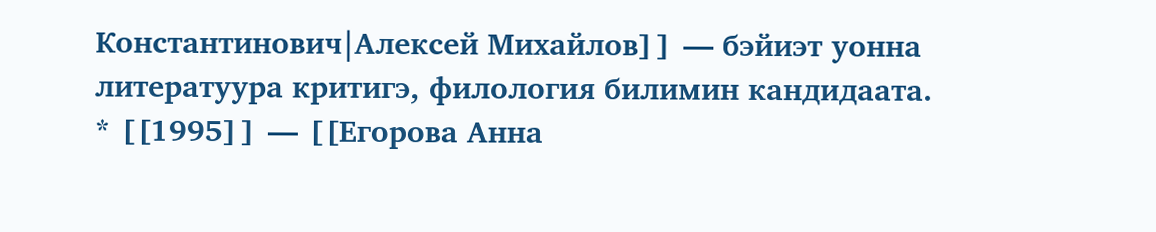Константинович|Алексей Михайлов]] — бэйиэт уонна литератуура критигэ, филология билимин кандидаата.
* [[1995]] — [[Егорова Анна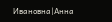Ивановна|Анна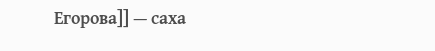Егорова]] — саха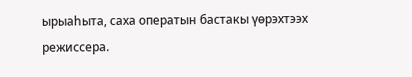ырыаһыта, саха оператын бастакы үөрэхтээх режиссера.